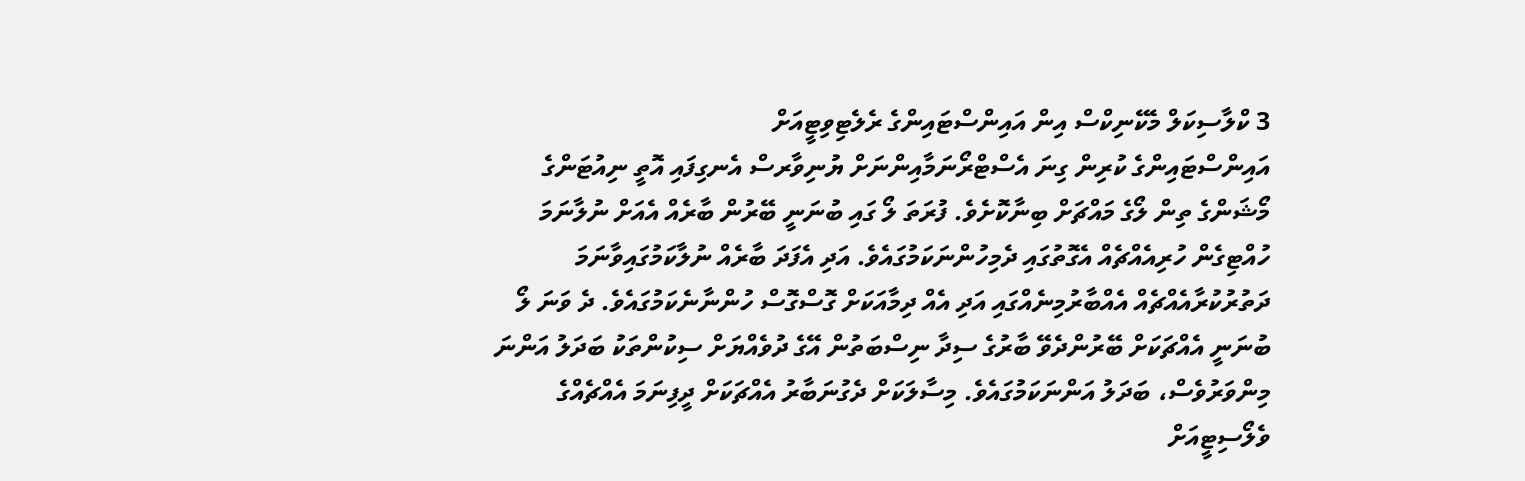3 ކްލާސިކަލް މެކޭނިކްސް އިން އައިންސްޓައިންގެ ރެލެޓިވިޓީއަށް
އައިންސްޓައިންގެ ކުރިން ގިނަ އެސްޓްރޯނަމާއިންނަށް ޔުނިވާރސް އެނގިފައި އޮތީ ނިއުޓަންގެ މޯޝަންގެ ތިން ލޯގެ މައްޗަށް ބިނާކޮށެވެ. ފުރަތަ ލޯ ގައި ބުނަނީ ބޭރުން ބާރެއް އެއަށް ނުލާނަމަ ހުއްޓިގެން ހުރިއެއްޗެއް އެގޮތުގައި ދެމިހުންނަކަމުގައެވެ. އަދި އެފަދަ ބާރެއް ނުލާކަމުގައިވާނަމަ ދަތުރުކުރާއެއްޗެއް އެއްބާރުމިނެއްގައި އަދި އެއް ދިމާއަކަށް ގޮސްގޮސް ހުންނާނެކަމުގައެވެ. ދެ ވަނަ ލޯ ބުނަނީ އެއްޗަކަށް ބޭރުންދެވޭ ބާރުގެ ސިދާ ނިސްބަތުން އޭގެ ދުވެއްޔަށް ސިކުންތަކު ބަދަލު އަންނަ މިންވަރުވެސް، ބަދަލު އަންނަކަމުގައެވެ. މިސާލަކަށް ދެގުނަބާރު އެއްޗަކަށް ދީފިނަމަ އެއްޗެއްގެ ވެލޯސިޓީއަށް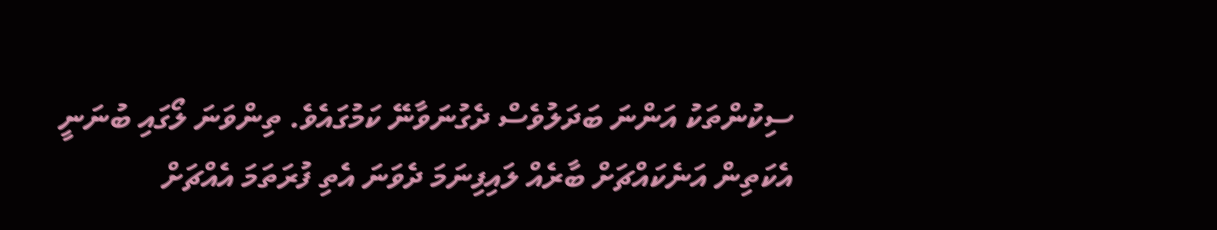ސިކުންތަކު އަންނަ ބަދަލުވެސް ދެގުނަވާނޭ ކަމުގައެވެ. ތިންވަނަ ލޯގައި ބުނަނީ އެކަތިން އަނެކައްޗަށް ބާރެއް ލައިފިނަމަ ދެވަނަ އެތި ފުރަތަމަ އެއްޗަށް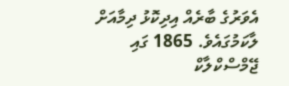އެވަރުގެ ބާރެއް އިދިކޮޅު ދިމާއަށް ލާކަމުގައެވެ. 1865 ގައި ޖޭމްސްކްލާކް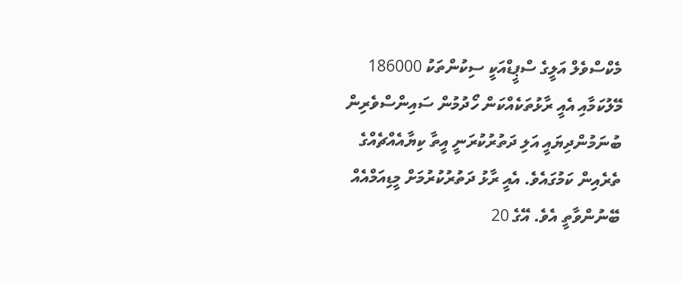މެކްސްވެލް އަލީގެ ސްޕީޑްއަކީ ސިކުންތަކު 186000 މޭލުކަމާއި އެއީ ރާޅުތަކެއްކަން ހޯދުމުން ސައިންސްވެރިން ބުނަމުންދިޔައީ އަލި ދަތުރުކުރަނީ އީތާ ކިޔާއެއްޗެއްގެ ތެރެއިން ކަމުގައެވެ. އެއީ ރާޅު ދަތުރުކުރުމަށް މީޑިއަމްއެއް ބޭނުންވާތީ އެވެ. އޭގެ 20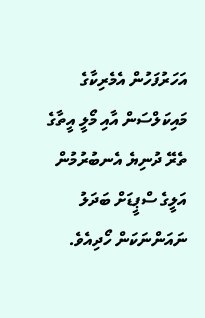އަހަރުފަހުން އެމެރިކާގެ މައިކަލްސަން އާއި މޯލީ އީތާގެ ތެރޭ ދުނިޔެ އެނބުރުމުން އަލީގެ ސްޕީޑަށް ބަދަލު ނައަންނަކަން ހޯދިއެވެ.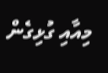މިއާއި ގުޅިގެން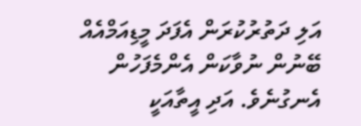އަލި ދަތުރުކުރަން އެފަދަ މީޑިއަމްއެއް ބޭނުން ނުވާކަން އެންމެފަހުން އެނގުނެވެ. އަދި އީތާއަކީ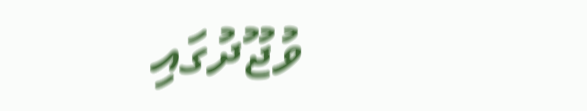ވުޖޫދުގައި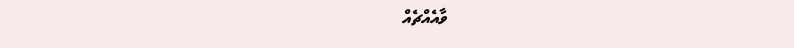ވާއެއްޗެއް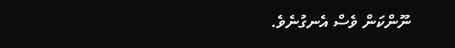ނޫންކަން ވެސް އެނގުނެވެ.